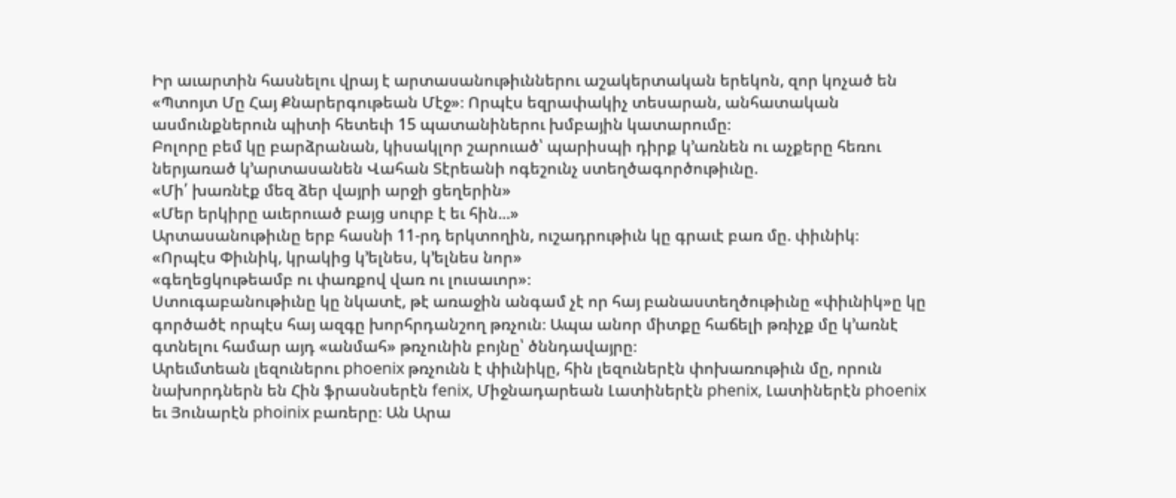Իր աւարտին հասնելու վրայ է արտասանութիւններու աշակերտական երեկոն, զոր կոչած են «Պտոյտ Մը Հայ Քնարերգութեան Մէջ»։ Որպէս եզրափակիչ տեսարան, անհատական ասմունքներուն պիտի հետեւի 15 պատանիներու խմբային կատարումը։
Բոլորը բեմ կը բարձրանան, կիսակլոր շարուած՝ պարիսպի դիրք կ’առնեն ու աչքերը հեռու ներյառած կ’արտասանեն Վահան Տէրեանի ոգեշունչ ստեղծագործութիւնը.
«Մի՛ խառնէք մեզ ձեր վայրի արջի ցեղերին»
«Մեր երկիրը աւերուած բայց սուրբ է եւ հին...»
Արտասանութիւնը երբ հասնի 11-րդ երկտողին, ուշադրութիւն կը գրաւէ բառ մը. փիւնիկ։
«Որպէս Փիւնիկ, կրակից կ’ելնես, կ’ելնես նոր»
«գեղեցկութեամբ ու փառքով վառ ու լուսաւոր»։
Ստուգաբանութիւնը կը նկատէ, թէ առաջին անգամ չէ որ հայ բանաստեղծութիւնը «փիւնիկ»ը կը գործածէ որպէս հայ ազգը խորհրդանշող թռչուն։ Ապա անոր միտքը հաճելի թռիչք մը կ’առնէ գտնելու համար այդ «անմահ» թռչունին բոյնը՝ ծննդավայրը։
Արեւմտեան լեզուներու phoenix թռչունն է փիւնիկը, հին լեզուներէն փոխառութիւն մը, որուն նախորդներն են Հին ֆրասնսերէն fenix, Միջնադարեան Լատիներէն phenix, Լատիներէն phoenix եւ Յունարէն phoinix բառերը։ Ան Արա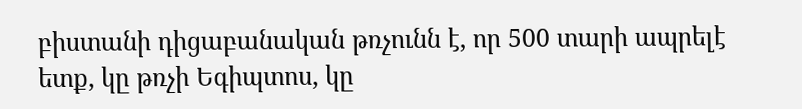բիստանի դիցաբանական թռչունն է, որ 500 տարի ապրելէ ետք, կը թռչի Եգիպտոս, կը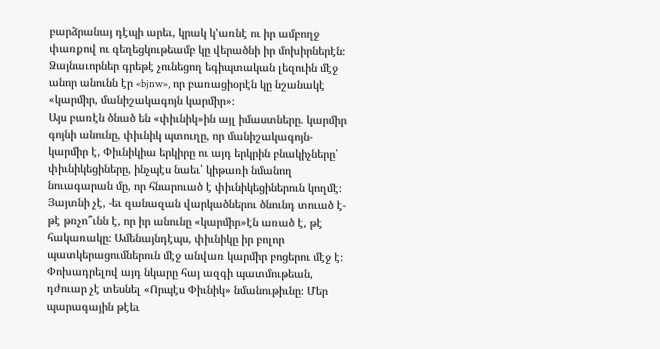բարձրանայ դէպի արեւ, կրակ կ’առնէ ու իր ամբողջ փառքով ու գեղեցկութեամբ կը վերածնի իր մոխիրներէն։ Ձայնաւորներ գրեթէ չունեցող եգիպտական լեզուին մէջ անոր անունն էր «bjnw», որ բառացիօրէն կը նշանակէ «կարմիր, մանիշակագոյն կարմիր»։
Այս բառէն ծնած են «փիւնիկ»ին այլ իմաստները. կարմիր գոյնի անունը, փիւնիկ պտուղը, որ մանիշակագոյն-կարմիր է, Փիւնիկիա երկիրը ու այդ երկրին բնակիչները՝ փիւնիկեցիները, ինչպէս նաեւ՝ կիթառի նմանող նուագարան մը, որ հնարուած է փիւնիկեցիներուն կողմէ։ Յայտնի չէ, -եւ զանազան վարկածներու ծնունդ տուած է- թէ թռչո՞ւնն է, որ իր անունը «կարմիր»էն առած է, թէ հակառակը։ Ամենայնդէպս, փիւնիկը իր բոլոր պատկերացումներուն մէջ անվառ կարմիր բոցերու մէջ է։ Փոխադրելով այդ նկարը հայ ազգի պատմութեան, դժուար չէ տեսնել «Որպէս Փիւնիկ» նմանութիւնը։ Մեր պարագային թէեւ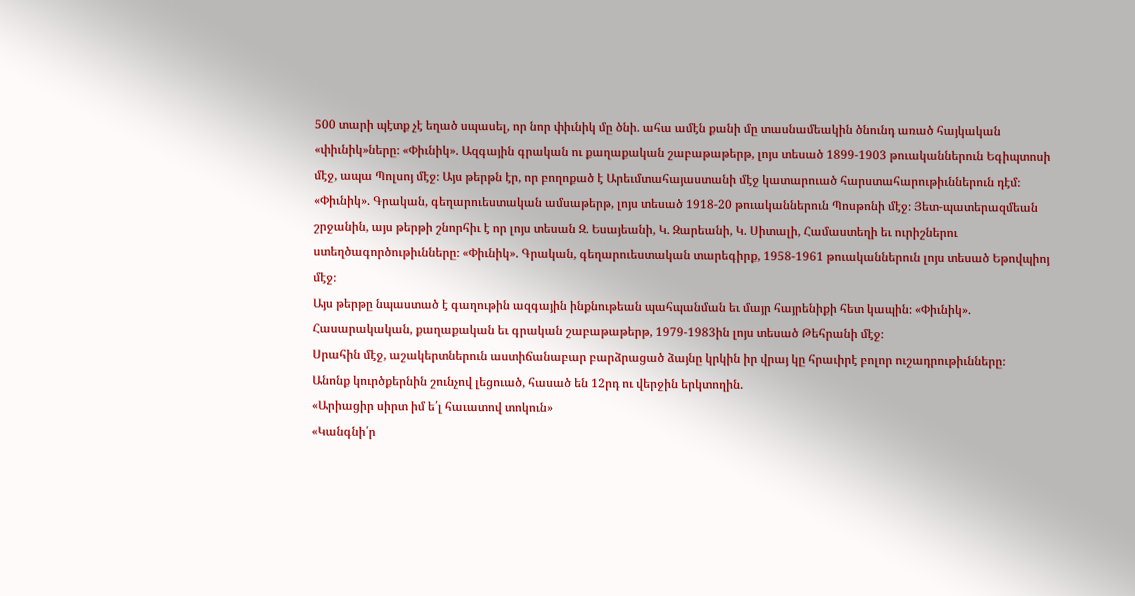500 տարի պէտք չէ եղած սպասել, որ նոր փիւնիկ մը ծնի. ահա ամէն քանի մը տասնամեակին ծնունդ առած հայկական «փիւնիկ»ները։ «Փիւնիկ». Ազգային գրական ու քաղաքական շաբաթաթերթ, լոյս տեսած 1899-1903 թուականներուն Եգիպտոսի մէջ, ապա Պոլսոյ մէջ։ Այս թերթն էր, որ բողոքած է Արեւմտահայաստանի մէջ կատարուած հարստահարութիւններուն դէմ։
«Փիւնիկ». Գրական, գեղարուեստական ամսաթերթ, լոյս տեսած 1918-20 թուականներուն Պոսթոնի մէջ։ Յետ-պատերազմեան շրջանին, այս թերթի շնորհիւ է որ լոյս տեսան Զ. Եսայեանի, Կ. Զարեանի, Կ. Սիտալի, Համաստեղի եւ ուրիշներու ստեղծագործութիւնները։ «Փիւնիկ». Գրական, գեղարուեստական տարեգիրք, 1958-1961 թուականներուն լոյս տեսած Եթովպիոյ մէջ։
Այս թերթը նպաստած է գաղութին ազգային ինքնութեան պահպանման եւ մայր հայրենիքի հետ կապին։ «Փիւնիկ». Հասարակական, քաղաքական եւ գրական շաբաթաթերթ, 1979-1983ին լոյս տեսած Թեհրանի մէջ։
Սրահին մէջ, աշակերտներուն աստիճանաբար բարձրացած ձայնը կրկին իր վրայ կը հրաւիրէ բոլոր ուշադրութիւնները։
Անոնք կուրծքերնին շունչով լեցուած, հասած են 12րդ ու վերջին երկտողին.
«Արիացիր սիրտ իմ ե՛լ հաւատով տոկուն»
«Կանգնի՛ր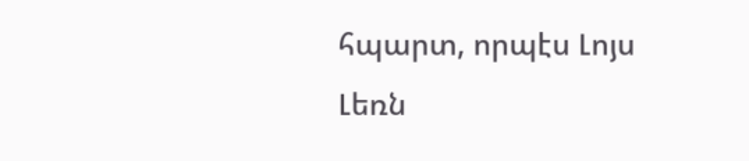հպարտ, որպէս Լոյս Լեռն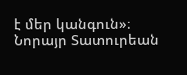է մեր կանգուն»։
Նորայր Տատուրեան